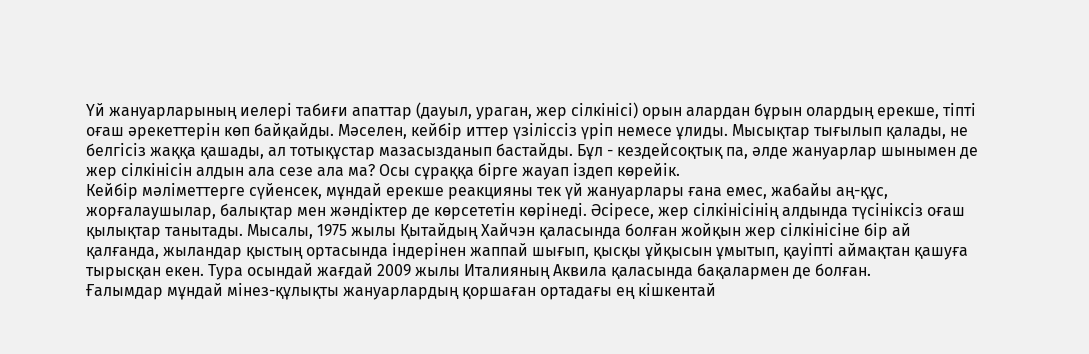Үй жануарларының иелері табиғи апаттар (дауыл, ураган, жер сілкінісі) орын алардан бұрын олардың ерекше, тіпті оғаш әрекеттерін көп байқайды. Мәселен, кейбір иттер үзіліссіз үріп немесе ұлиды. Мысықтар тығылып қалады, не белгісіз жаққа қашады, ал тотықұстар мазасызданып бастайды. Бұл - кездейсоқтық па, әлде жануарлар шынымен де жер сілкінісін алдын ала сезе ала ма? Осы сұраққа бірге жауап іздеп көрейік.
Кейбір мәліметтерге сүйенсек, мұндай ерекше реакцияны тек үй жануарлары ғана емес, жабайы аң-құс, жорғалаушылар, балықтар мен жәндіктер де көрсететін көрінеді. Әсіресе, жер сілкінісінің алдында түсініксіз оғаш қылықтар танытады. Мысалы, 1975 жылы Қытайдың Хайчэн қаласында болған жойқын жер сілкінісіне бір ай қалғанда, жыландар қыстың ортасында індерінен жаппай шығып, қысқы ұйқысын ұмытып, қауіпті аймақтан қашуға тырысқан екен. Тура осындай жағдай 2009 жылы Италияның Аквила қаласында бақалармен де болған.
Ғалымдар мұндай мінез-құлықты жануарлардың қоршаған ортадағы ең кішкентай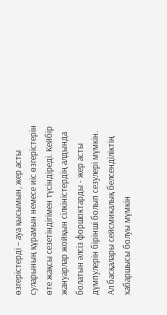өзгерістерді – ауа қысымын, жер асты суларының құрамын немесе иіс өзгерістерін өте жақсы сезетіндігімен түсіндіреді. Кейбір жануарлар жойқын сілкіністердің алдында болатын әлсіз форшоктарды - жер асты дүмпулерін бірінші болып сезулері мүмкін. Ал басқалары сейсмикалық белсенділіктің хабаршысы болуы мүмкін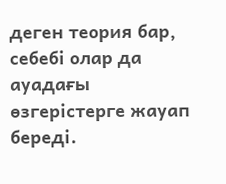деген теория бар, себебі олар да ауадағы өзгерістерге жауап береді.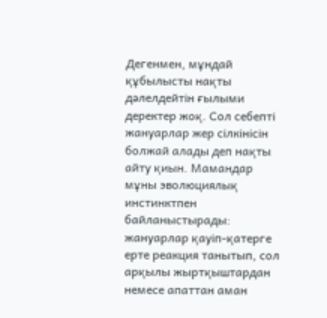Дегенмен, мұндай құбылысты нақты дәлелдейтін ғылыми деректер жоқ. Сол себепті жануарлар жер сілкінісін болжай алады деп нақты айту қиын. Мамандар мұны эволюциялық инстинктпен байланыстырады: жануарлар қауіп-қатерге ерте реакция танытып, сол арқылы жыртқыштардан немесе апаттан аман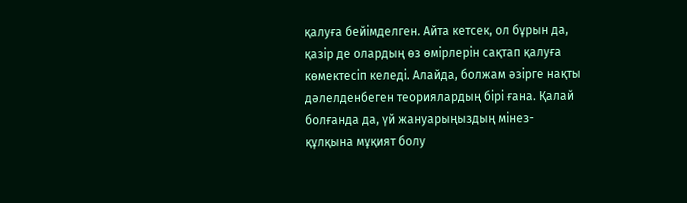қалуға бейімделген. Айта кетсек, ол бұрын да, қазір де олардың өз өмірлерін сақтап қалуға көмектесіп келеді. Алайда, болжам әзірге нақты дәлелденбеген теориялардың бірі ғана. Қалай болғанда да, үй жануарыңыздың мінез-құлқына мұқият болу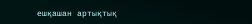ешқашан артықтық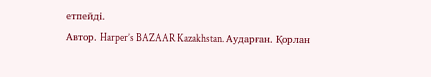етпейді.
Автор. Harper’s BAZAAR Kazakhstan. Аударған. Қорлан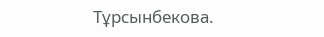Тұрсынбекова.